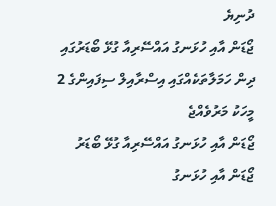ދުނިޔެ
ޖޯޑަން އާއި ހުޅަނގު އައްސޭރިއާ ގުޅޭ ބޯޑަރުގައި ދިން ހަމަލާތަކެއްގައި އިސްރާއިލް ސިފައިންގެ 2 މީހަކު މަރުވެއްޖެ
ޖޯޑަން އާއި ހުޅަނގު އައްސޭރިއާ ގުޅޭ ބޯޑަރު
ޖޯޑަން އާއި ހުޅަނގު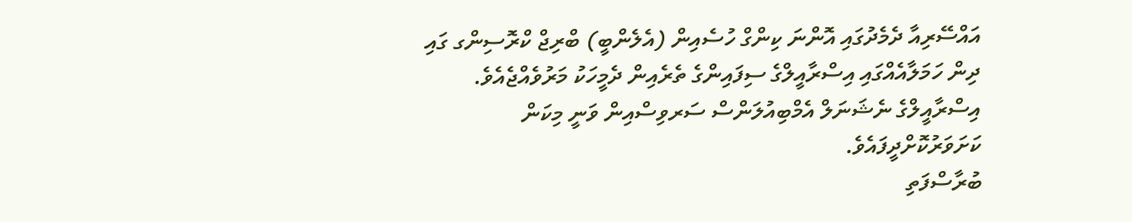އައްސޭރިއާ ދެމެދުގައި އޮންނަ ކިންގް ހުސެއިން (އެލެންބީ) ބްރިޖް ކްރޮސިންގ ގައި ދިން ހަމަލާއެއްގައި އިސްރާއީލްގެ ސިފައިންގެ ތެރެއިން ދެމީހަކު މަރުވެއްޖެއެވެ.
އިސްރާއީލްގެ ނެޝަނަލް އެމްބިއުލަންސް ސަރވިސްއިން ވަނީ މިކަން ކަށަވަރުކޮށްދީފައެވެ.
ބުރާސްފަތި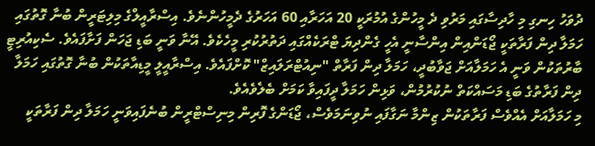ދުވަހު ހިނގި މި ހާދިސާގައި މަރުވި ދެ މީހުންގެ އުމުރަކީ 20 އަހަރާއި 60 އަހަރުގެ ދެމީހުންނެވެ. އިސްރާއީލްގެ މިލިޓަރީން ބުނާ ގޮތުގައި ހަމަލާ ދިން ފަރާތަކީ ޖޯޑަންއިން އިންސާނީ އެހީ ގެންދިޔަ ޓްރަކެއްގައި ދަތުރުކުރި މީހެކެވެ. އޭނާ ވަނީ ބަޑި ޖަހަން ފަށާފައެވެ. ސެކިއުރިޓީ ބާރުތަކުން ވަނީ އެ ހަމަލާއަށް ޖަވާބުދީ، ހަމަލާ ދިން ފަރާތް "ނިއުޓްރަލައިޒް" ކޮށްފައެވެ. އިސްރާއީލީ މީޑިއާތަކުން ބުނާ ގޮތުގައި ހަމަލާ ދިން ފަރާތުގެ ބަޑި މަސައްކަތް ނުކުރުމުން، ވަޅިން ހަމަލާ ދީފައިވާ ކަމަށް ބެލެވެއެވެ.
މި ހަމަލާއަށް އެއްވެސް ފަރާތަކުން ޒިންމާ ނަގާފައި ނުވިނަމަވެސް، ޖޯޑަންގެ ފޮރިން މިނިސްޓްރީން ބުނެފައިވަނީ ހަމަލާ ދިން ފަރާތަކީ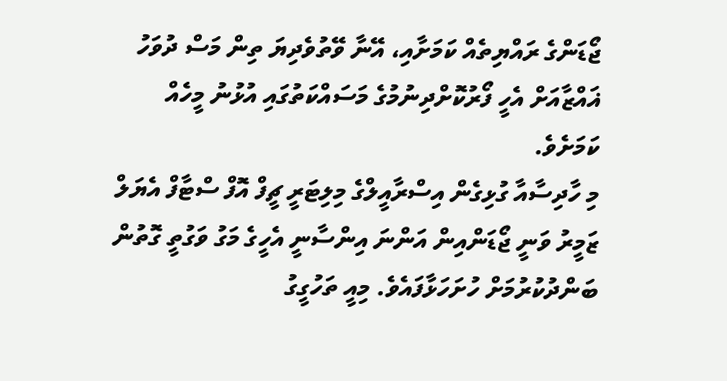ޖޯޑަންގެ ރައްޔިތެއް ކަމަށާއި، އޭނާ ވޭތުވެދިޔަ ތިން މަސް ދުވަހު ޣައްޒާއަށް އެހީ ފޯރުކޮށްދިނުމުގެ މަސައްކަތުގައި އުޅުނު މީހެއް ކަމަށެވެ.
މި ހާދިސާއާ ގުޅިގެން އިސްރާއީލްގެ މިލިޓަރީ ޗީފް އޮފް ސްޓާފް އެޔަލް ޒަމީރު ވަނީ ޖޯޑަންއިން އަންނަ އިންސާނީ އެހީގެ މަގު ވަގުތީ ގޮތުން ބަންދުކުރުމަށް ހުށަހަޅާފައެވެ. މިއީ ތަހުގީގު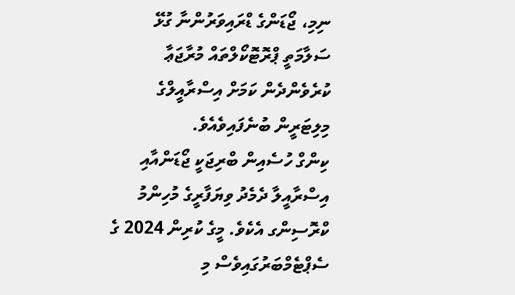ނިމި، ޖޯޑަންގެ ޑްރައިވަރުންނާ ގުޅޭ ސަލާމަތީ ޕްރޮޓޮކޯލްތައް މުރާޖަޢާ ކުރެވެންދެން ކަމަށް އިސްރާއީލްގެ މިލިޓަރީން ބުނެފައިވެއެވެ.
ކިންގް ހުސެއިން ބްރިޖަކީ ޖޯޑަންއާއި އިސްރާއީލާ ދެމެދު ވިޔަފާރީގެ މުހިންމު ކްރޮސިންގ އެކެވެ. މީގެ ކުރިން 2024 ގެ ސެޕްޓެމްބަރުގައިވެސް މި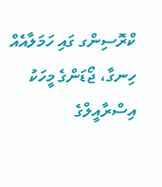ކްރޮސިންގ ގައި ހަމަލާއެއް ހިނގާ، ޖޯޑަންގެ މީހަކު އިސްރާއީލްގެ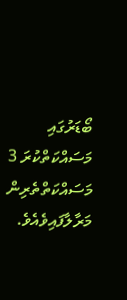ބޯޑަރުގައި މަސައްކަތްކުރަ 3 މަސައްކަތްތެރިން މަރާލާފައިވެއެވެ.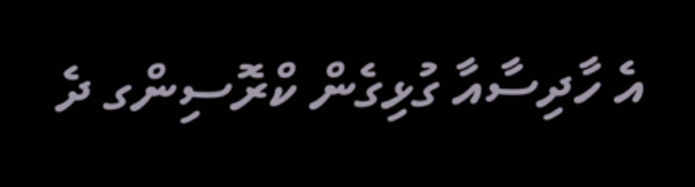އެ ހާދިސާއާ ގުޅިގެން ކްރޮސިންގ ދެ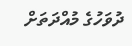ދުވަހުގެ މުއްދަތަށް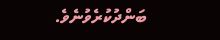ބަންދުކުރެވުނެވެ.